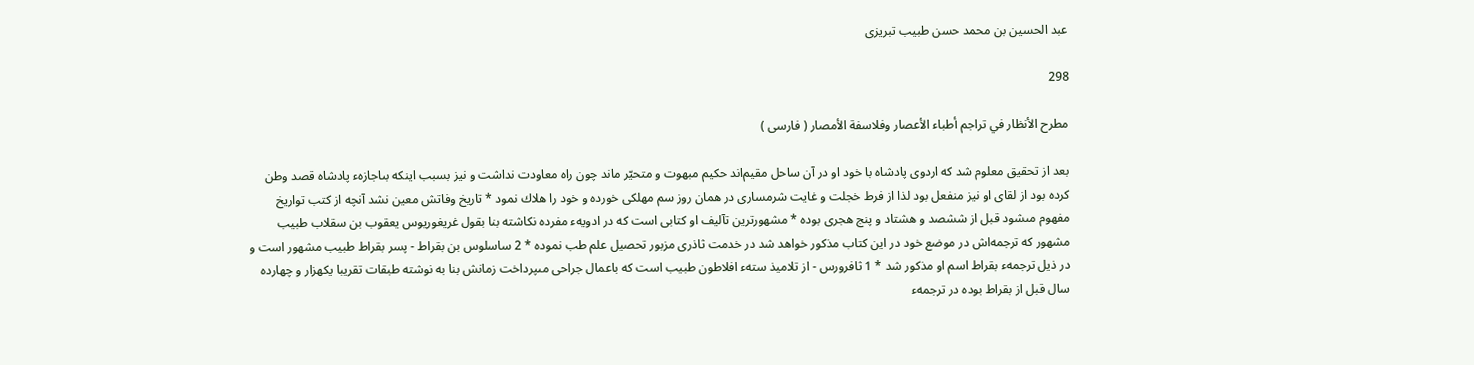عبد الحسين بن محمد حسن طبيب تبريزى

298

مطرح الأنظار في تراجم أطباء الأعصار وفلاسفة الأمصار ( فارسى )

بعد از تحقيق معلوم شد كه اردوى پادشاه با خود او در آن ساحل مقيم‌اند حكيم مبهوت و متحيّر ماند چون راه معاودت نداشت و نيز بسبب اينكه بىاجازهء پادشاه قصد وطن كرده بود از لقاى او نيز منفعل بود لذا از فرط خجلت و غايت شرمسارى در همان روز سم مهلكى خورده و خود را هلاك نمود * تاريخ وفاتش معين نشد آنچه از كتب تواريخ مفهوم مىشود قبل از ششصد و هشتاد و پنج هجرى بوده * مشهورترين تآليف او كتابى است كه در ادويهء مفرده نكاشته بنا بقول غريغوريوس يعقوب بن سقلاب طبيب مشهور كه ترجمه‌اش در موضع خود در اين كتاب مذكور خواهد شد در خدمت ثاذرى مزبور تحصيل علم طب نموده * 2 ساسلوس بن بقراط - پسر بقراط طبيب مشهور است و در ذيل ترجمهء بقراط اسم او مذكور شد * 1 ثافرورس - از تلاميذ ستهء افلاطون طبيب است كه باعمال جراحى مىپرداخت زمانش بنا به نوشته طبقات تقريبا يكهزار و چهارده سال قبل از بقراط بوده در ترجمهء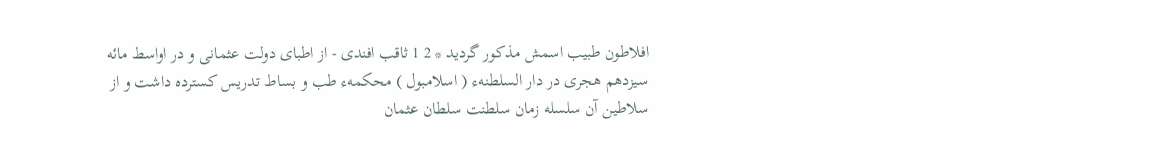افلاطون طبيب اسمش مذكور گرديد * 2 1 ثاقب افندى - از اطباى دولت عثمانى و در اواسط مائه سيزدهم هجرى در دار السلطنهء ( اسلامبول ) محكمهء طب و بساط تدريس كسترده داشت و از سلاطين آن سلسله زمان سلطنت سلطان عثمان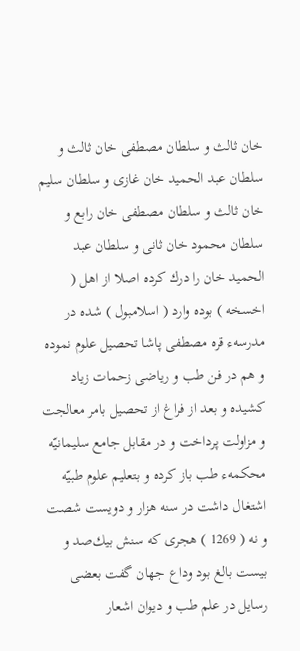خان ثالث و سلطان مصطفى خان ثالث و سلطان عبد الحميد خان غازى و سلطان سليم خان ثالث و سلطان مصطفى خان رابع و سلطان محمود خان ثانى و سلطان عبد الحميد خان را درك كرده اصلا از اهل ( اخسخه ) بوده وارد ( اسلامبول ) شده در مدرسهء قره مصطفى پاشا تحصيل علوم نموده و هم در فن طب و رياضى زحمات زياد كشيده و بعد از فراغ از تحصيل بامر معالجت و مزاولت پرداخت و در مقابل جامع سليمانيّه محكمهء طب باز كرده و بتعليم علوم طبيّه اشتغال داشت در سنه هزار و دويست شصت و نه ( 1269 ) هجرى كه سنش بيك‌صد و بيست بالغ بود وداع جهان گفت بعضى رسايل در علم طب و ديوان اشعار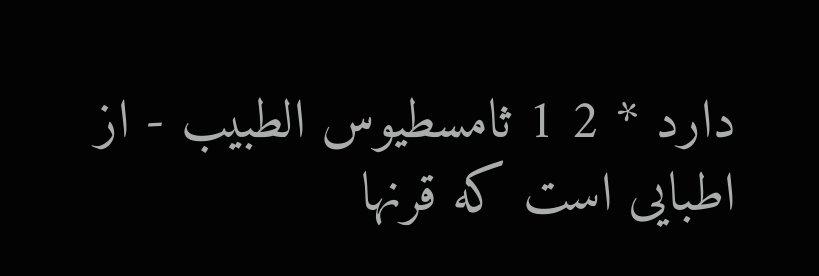دارد * 2 1 ثامسطيوس الطبيب - از اطبايى است كه قرنها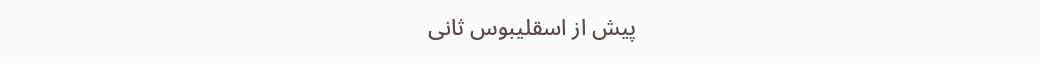پيش از اسقليبوس ثانى